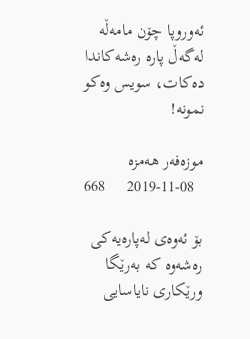ئه‌وروپا چۆن مامه‌ڵه‌ له‌گه‌ڵ پاره‌ ره‌شه‌كاندا ده‌كات، سویس وه‌كو نمونه‌!

موزەفەر هەمزە
  2019-11-08     668

بۆ ئه‌وه‌ی له‌پاره‌یه‌كی ره‌شه‌وه‌ كه‌ به‌رێگا ورێكاری نایاسایی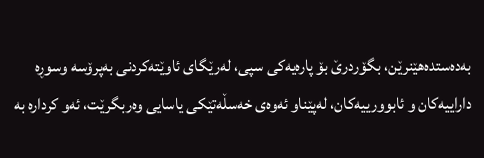به‌ده‌ستده‌هێنرێن، بگۆردرێ بۆ پاره‌یه‌كی سپی، له‌رێگای ئاوێته‌كردنی به‌پرۆسه‌ وسوڕه‌ داراییه‌كان و ئابوورییه‌كان، له‌پێناو ئه‌وه‌ی خه‌سڵه‌تێكی یاسایی وه‌ربگرێت، ئه‌و كرداره‌ به‌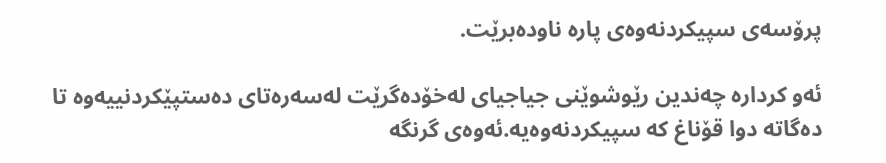پرۆسه‌ی سپیكردنه‌وه‌ی پاره‌ ناوده‌برێت.

ئه‌و كرداره‌ چه‌ندین رێوشوێنی جیاجیای له‌خۆده‌گرێت له‌سه‌ره‌تای ده‌ستپێكردنییه‌وه‌ تا ده‌گاته‌ دوا قۆناغ كه‌ سپیكردنه‌وه‌یه‌.ئه‌وه‌ی گرنگه‌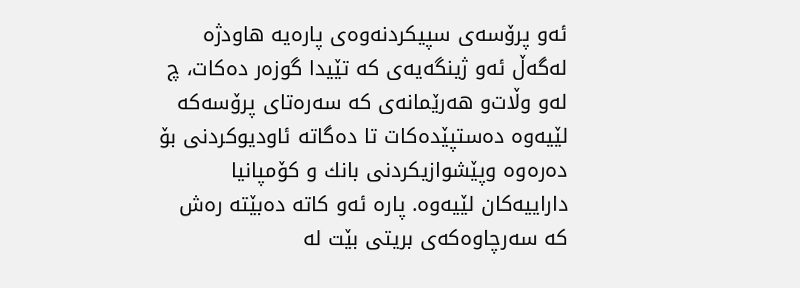ئه‌و پرۆسه‌ی سپیكردنه‌وه‌ی پاره‌یه‌ هاودژه‌ له‌گه‌ڵ ئه‌و ژینگه‌یه‌ی كه‌ تێیدا گوزه‌ر ده‌كات، چ له‌و وڵات‌و هه‌رێمانه‌ی كه‌ سه‌ره‌تای پرۆسه‌كه‌ لێیه‌وه‌ ده‌ستپێده‌كات تا ده‌گاته‌ ئاودیوكردنی بۆ ده‌ره‌وه‌ وپێشوازیكردنی بانك و كۆمپانیا داراییه‌كان لێیه‌وه‌. پاره‌ ئه‌و كاته‌ ده‌بێته‌ ره‌ش كه‌ سه‌رچاوه‌كه‌ی بریتی بێت له‌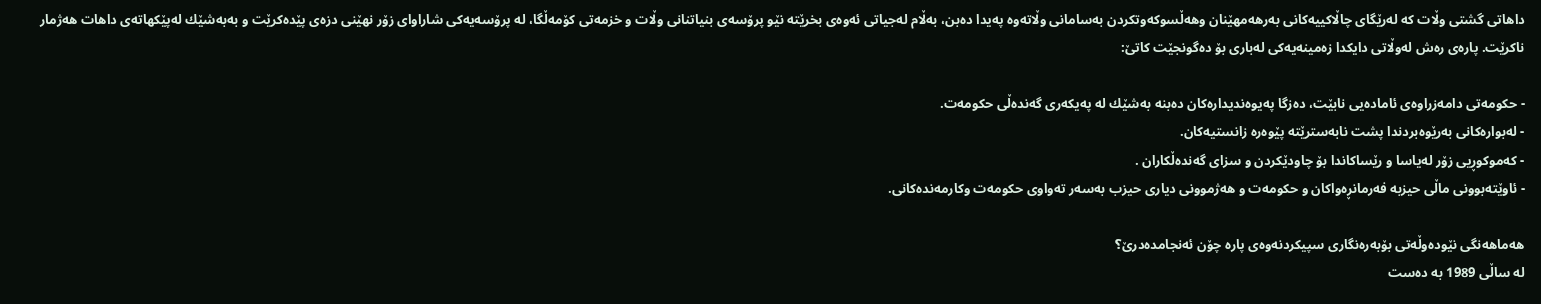داهاتی گشتی وڵات كه‌ له‌رێگای چاڵاكییه‌كانی به‌رهه‌مهێنان وهه‌ڵسوكه‌وتكردن به‌سامانی وڵاته‌وه‌ په‌یدا ده‌بن، به‌ڵام له‌جیاتی ئه‌وه‌ی بخرێته‌ نێو پرۆسه‌ی بنیاتنانی وڵات و خزمه‌تی كۆمه‌ڵگا، له‌ پرۆسه‌یه‌كی شاراوای زۆر نهێنی دزه‌ی پێده‌كرێت و به‌به‌شێك له‌پێكهاته‌ی داهات هه‌ژمار ناكرێت. پاره‌ی ره‌ش له‌وڵاتی دایكدا زه‌مینه‌یه‌كی له‌باری بۆ ده‌گونجێت كاتێ:

- حكومه‌تی دامه‌زراوه‌ی ئاماده‌یی نابێت، ده‌زگا په‌یوه‌ندیداره‌كان ده‌بنه‌ به‌شێك له‌ په‌یكه‌ری گه‌نده‌ڵی حكومه‌ت.
- له‌بواره‌كانی به‌رێوه‌بردندا پشت نابه‌سترێته‌ پێوه‌ره‌ زانستیه‌كان.
- كه‌موكوڕیی زۆر له‌یاسا و رێساكاندا بۆ چاودێكردن و سزای گه‌نده‌ڵكاران .
- ئاوێته‌بوونی ماڵی حیزبه‌ فه‌رمانڕه‌واكان و حكومه‌ت و هه‌ژموونی دیاری حیزب به‌سه‌ر ته‌واوی حكومه‌ت وكارمه‌نده‌كانی.

هه‌ماهه‌نگی نێوده‌وڵه‌تی بۆ‌به‌ره‌نگاری سپیكردنه‌وه‌ی پاره‌ چۆن ئه‌نجامده‌درێ؟
له‌ ساڵی 1989 به‌ ده‌ست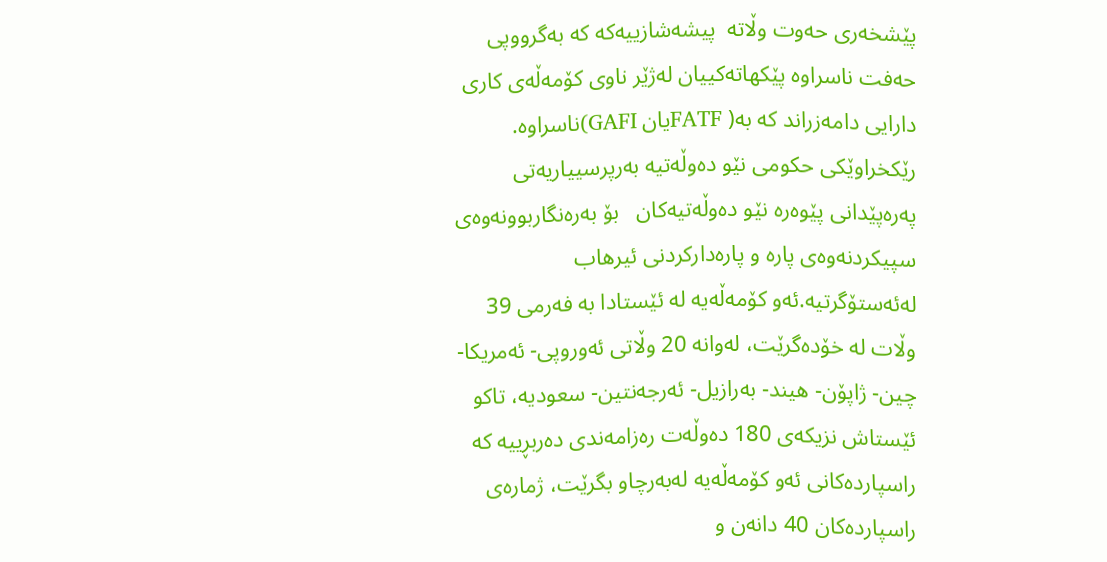پێشخه‌ری حه‌وت وڵاته  پیشه‌شازییه‌كه‌ كه‌ به‌گرووپی حه‌فت ناسراوه پێكهاته‌كییان له‌ژێر ناوی كۆمه‌ڵه‌ی كاری دارایی دامه‌زراند كه بە( FATFیان GAFI)ناسراوه‌. رێكخراوێكی حكومی نێو ده‌وڵه‌تیه‌ به‌رپرسییاریه‌تی په‌ره‌پێدانی پێوه‌ره‌ نێو ده‌وڵه‌تیه‌كان   بۆ به‌ره‌نگاربوونه‌وه‌ی سپیكردنه‌وه‌ی پاره‌ و پاره‌داركردنی ئیرهاب له‌ئه‌ستۆگرتیه‌.ئه‌و كۆمه‌ڵه‌یه‌‌ له‌ ئێستادا به‌ فه‌رمی 39 وڵات له‌ خۆده‌گرێت، له‌وانه‌ 20 وڵاتی ئه‌وروپی- ئه‌مریكا- چین- ژاپۆن- هیند- به‌رازیل- ئه‌رجه‌نتین- سعودیه‌، تاكو ئێستاش نزیكه‌ی 180 ده‌وڵه‌ت ره‌زامه‌ندی ده‌ربڕییه‌ كه‌ راسپارده‌كانی ئه‌و كۆمه‌ڵه‌یه‌ له‌به‌رچاو بگرێت، ژماره‌ی راسپارده‌كان 40 دانه‌ن و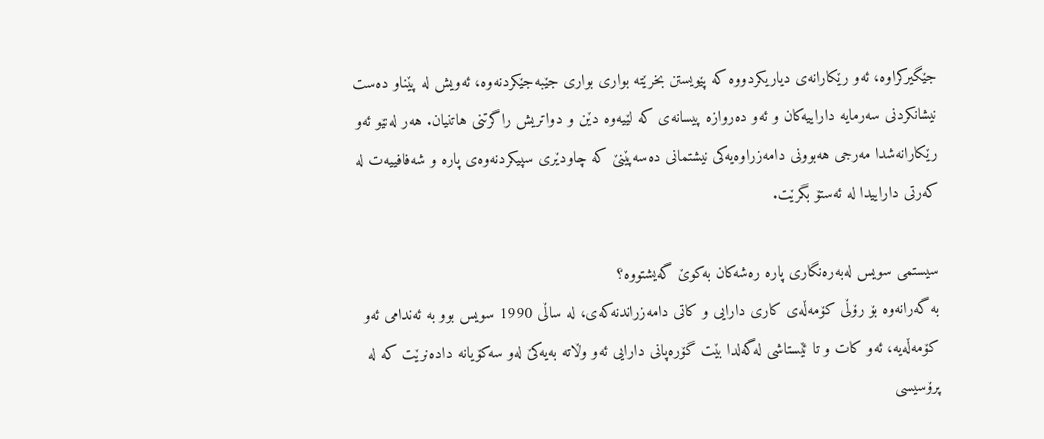جێگیركراوه‌، ئه‌و رێكارانه‌ی دیاریكردووه‌ كه‌ پێویستن بخرێته‌ بواری بواری جێبه‌جێكردنه‌وه‌، ئه‌ویش له‌ پێناو ده‌ست نیشانكردنی سه‌رمایه‌ داراییه‌كان و ئه‌و ده‌روازه‌ پیسانه‌ی كه‌ لێیه‌وه‌ دێن و دواتریش راگرتنی هاتنیان. هه‌ر له‌نێو ئه‌و رێكارانه‌شدا مه‌رجی هه‌بوونی دامه‌زراوه‌یه‌كی نیشتمانی ده‌سه‌پێنێ كه‌ چاودێری سپیكردنه‌وه‌ی پاره‌ و شه‌فافییه‌ت له‌ كه‌رتی داراییدا له‌ ئه‌ستۆ بگرێت.

سیستمی سویس له‌به‌ره‌نگاری پاره‌ ره‌شه‌كان به‌كوێ گه‌یشتووه‌؟
به‌ گه‌رانه‌وه‌ بۆ رۆڵی كۆمه‌ڵه‌ی كاری دارایی و كاتی دامه‌زراندنه‌كه‌ی، له‌ ساڵی 1990 سویس بوو به‌ ئه‌ندامی ئه‌و كۆمه‌ڵه‌یه‌، ئه‌و كات و تا ئێستاشی له‌گه‌لدا بێت گۆره‌پانی دارایی ئه‌و وڵاته‌ به‌یه‌كێ له‌و سه‌كۆیانه‌ داده‌نرێت كه‌ له‌ پرۆسیسی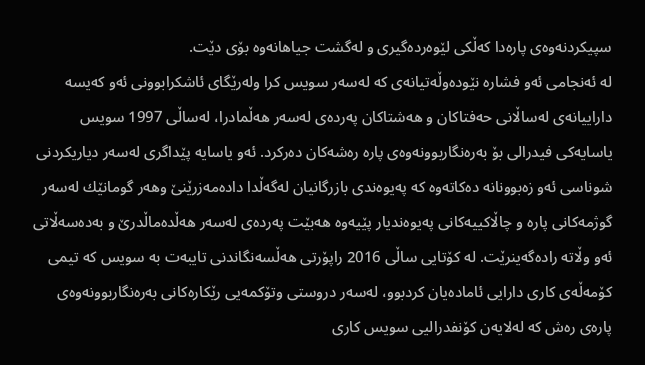سپیكردنه‌وه‌ی پاره‌دا كه‌ڵكی لێوه‌رده‌گیری و له‌گشت جیاهانه‌وه‌ بۆی دێت.
له‌ ئه‌نجامی ئه‌و فشاره‌ نێوده‌وڵه‌تیانه‌ی كه‌ له‌سه‌ر سویس كرا وله‌رێگای ئاشكرابوونی ئه‌و كه‌یسه‌ داراییانه‌ی له‌ساڵانی حه‌فتاكان و هه‌شتاكان په‌رده‌ی له‌سه‌ر هه‌ڵمادرا، له‌ساڵی 1997 سویس یاسایه‌كی فیدرالی بۆ به‌ره‌نگاربوونه‌وه‌ی پاره‌ ره‌شه‌كان ده‌ركرد. ئه‌و یاسایه‌ پێداگری له‌سه‌ر دیاریكردنی شوناسی ئه‌و زه‌بوونانه‌ ده‌كاته‌وه‌ كه‌ په‌یوه‌ندی بازرگانیان له‌گه‌ڵدا داده‌مه‌زرێنێ وهه‌ر گومانێك له‌سه‌ر گوژمه‌كانی پاره‌ و چاڵاكییه‌كانی په‌یوه‌ندیار پێیه‌وه‌ هه‌بێت په‌رده‌ی له‌سه‌ر هه‌ڵده‌ماڵدرێ و به‌ده‌سه‌ڵاتی ئه‌و وڵاته‌ راده‌گه‌ینرێت. له‌ كۆتایی ساڵی 2016 راپۆرتی هه‌ڵسه‌نگاندنی تایبه‌ت به‌ سویس كه‌ تیمی كۆمه‌ڵه‌ی كاری دارایی ئاماده‌یان كردبوو، له‌سه‌ر دروستی وتۆكمه‌یی رێكاره‌كانی به‌ره‌نگاربوونه‌وه‌ی پاره‌ی ره‌ش كه‌ له‌لایه‌ن كۆنفدرالیی سویس كاری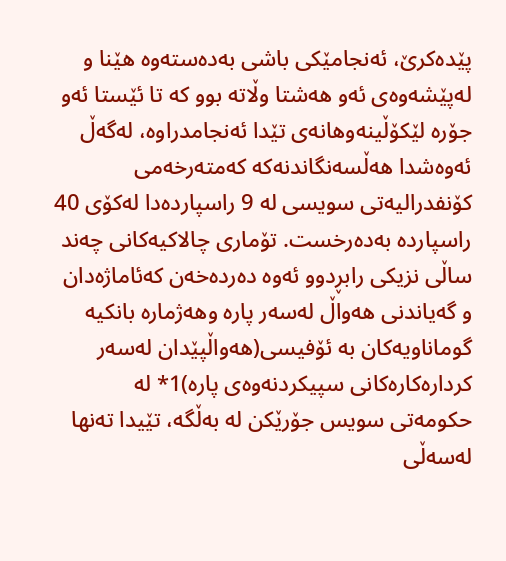پێده‌كرێ، ئه‌نجامێكی باشی به‌ده‌سته‌وه‌ هێنا و له‌پێشه‌وه‌ی ئه‌و هه‌شتا وڵاته‌ بوو كه‌ تا ئێستا ئه‌و جۆره‌ لێكۆڵینه‌وهانه‌ی تێدا ئه‌نجامدراوه‌، له‌گه‌ڵ ئه‌وه‌شدا هه‌ڵسه‌نگاندنه‌كه‌ كه‌مته‌رخه‌می كۆنفدرالیه‌تی سویسی له‌ 9 راسپارده‌دا له‌كۆی 40 راسپارده‌ به‌ده‌رخست. تۆماری چالاكیه‌كانی چه‌ند ساڵی نزیكی رابڕدوو ئه‌وه‌ ده‌رده‌خه‌ن كه‌ئاماژه‌دان و گه‌یاندنی هه‌واڵ له‌سه‌ر پاره‌ وهه‌ژماره‌ بانكیه‌ گوماناویه‌كان به‌ ئۆفیسی(هه‌واڵپێدان له‌سه‌ر كرداره‌كاره‌كانی سپیكردنه‌وه‌ی پاره‌)1* له‌ حكومه‌تی سویس جۆرێكن له‌ به‌ڵگه‌، تێیدا ته‌نها له‌سه‌ڵی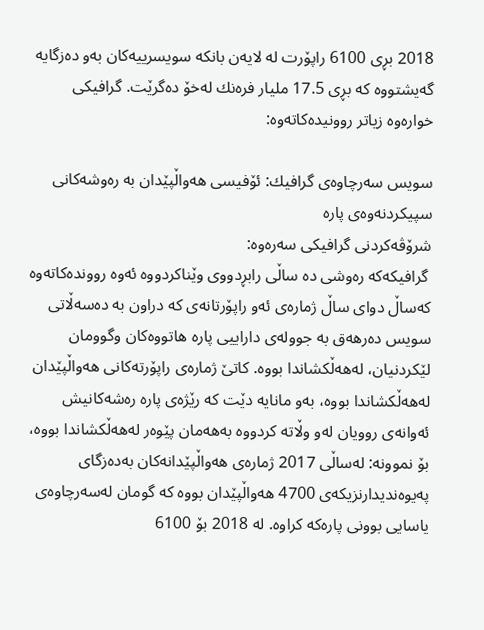2018 بڕی 6100 راپۆرت له‌ لایه‌ن بانكه‌ سویسرییه‌كان به‌و ده‌زگایه‌ گه‌یشتووه‌ كه‌ بڕی 17.5 ملیار فره‌نك له‌خۆ ده‌گرێت. گرافیكی خواره‌وه‌ زیاتر روونیده‌كاته‌وه‌:

سویس سه‌رچاوه‌ی گرافیك: ئۆفیسی هه‌واڵپێدان به‌ ره‌وشه‌كانی سپیكردنه‌وه‌ی پاره‌
شرۆڤه‌كردنی گرافیكی سه‌ره‌وه:
 گرافیكه‌كه‌ ره‌وشی ده‌ ساڵی رابڕدووی وێناكردووه‌ ئه‌وه‌ روونده‌كاته‌وه‌ كه‌ساڵ دوای ساڵ ژماره‌ی ئه‌و راپۆرتانه‌ی كه‌ دراون به‌ ده‌سه‌ڵاتی سویس ده‌رهه‌ق به‌ جووله‌ی داراییی پاره‌ هاتووه‌كان وگوومان لێكردنیان، له‌هه‌ڵكشاندا بووه. كاتێ ژماره‌ی راپۆرته‌كانی هه‌واڵپێدان له‌هه‌ڵكشاندا بووه‌، به‌و مانایه‌ دێت كه‌ رێژه‌ی پاره‌ ره‌شه‌كانیش ئه‌وانه‌ی روویان له‌و وڵاته‌ كردووه‌ به‌هه‌مان پێوه‌ر له‌هه‌ڵكشاندا بووه، بۆ نموونه‌: له‌ساڵی 2017 ژماره‌ی هه‌واڵپێدانه‌كان به‌ده‌زگای په‌یوه‌ندیدارنزیكه‌ی 4700 هه‌واڵپێدان بووه‌ كه‌ گومان له‌سه‌رچاوه‌ی یاسایی بوونی پاره‌كه‌ كراوه‌. له‌ 2018 بۆ 6100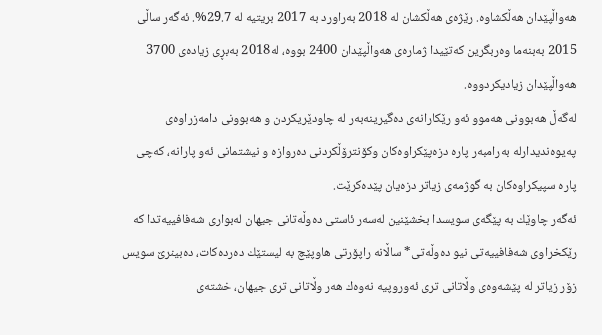هه‌واڵپێدان هه‌ڵكشاوه‌. رێژه‌ی هه‌ڵكشان له‌ 2018 به‌راورد به‌ 2017 بریتیه‌ له‌ 29.7%. ئه‌گه‌ر ساڵی 2015 به‌بنه‌ما وه‌ربگرین كه‌تێیدا ژماره‌ی هه‌واڵپێدان 2400 بووه‌، له‌2018 به‌بڕی زیاده‌ی 3700 هه‌واڵپێدان زیادیكردووه‌.
له‌گه‌ڵ هه‌بوونی هه‌موو ئه‌و رێكارانه‌ی ده‌گیرینه‌به‌ر له‌ چاودێریكردن و هه‌بوونی دامه‌زراوه‌ی‌ په‌یوه‌ندیدارله‌ به‌رامبه‌ر پاره‌ دزه‌پێكراوه‌كان وكۆنترۆڵكردنی ده‌روازه‌ و نیشتمانی ئه‌و پارانه، كه‌چی پاره‌ سپیكراوه‌كان به‌ گوژمه‌ی زیاتر دزه‌یان پێده‌كرێت.
ئه‌گه‌ر چاوێك به‌ پێگه‌ی سویسدا بخشێنین له‌سه‌ر ئاستی ده‌وڵه‌تانی جیهان له‌بواری شه‌فافییه‌تدا كه‌ رێكخراوی شه‌فافییه‌تی نیو ده‌وڵه‌تی* ساڵانه‌ راپۆرتی هاوپێچ به‌ لیستێك‌ ده‌رده‌كات، ده‌بینرێ سویس زۆر زیاتر له‌ پێشه‌وه‌ی وڵاتانی تری ئه‌وروپیه‌ نه‌وه‌ك هه‌ر وڵاتانی تری جیهان، خشته‌ی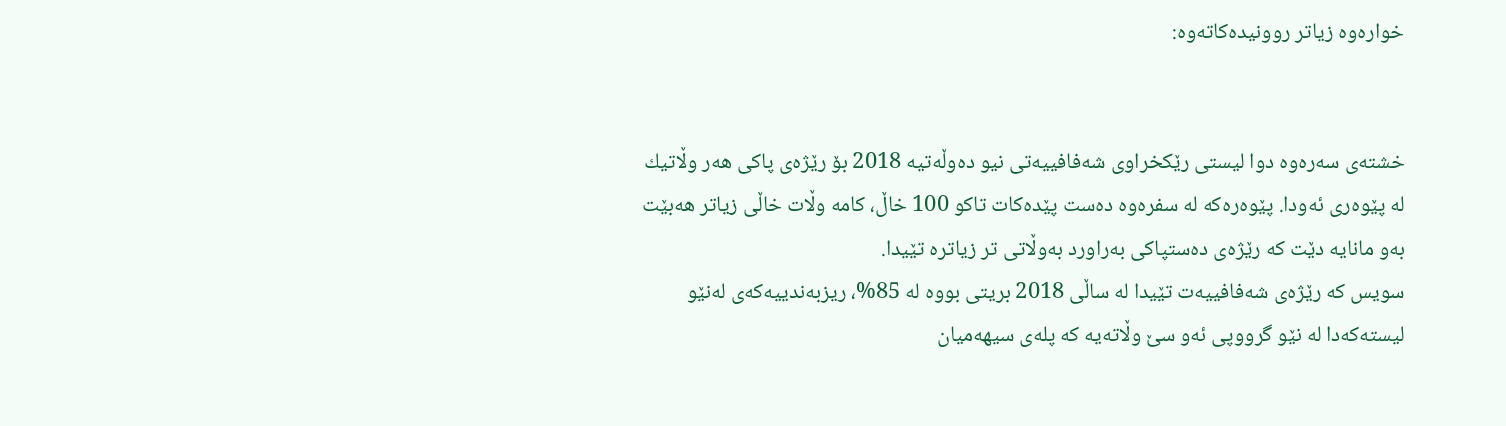خواره‌وه‌ زیاتر روونیده‌كاته‌وه‌:


خشته‌ی سه‌ره‌وه‌ دوا لیستی رێكخراوی شه‌فافییه‌تی نیو ده‌وڵه‌تیه 2018 بۆ رێژه‌ی پاكی هه‌ر وڵاتیك له‌ پێوه‌ری ئه‌ودا. پێوه‌ره‌كه‌ له‌ سفره‌وه‌ ده‌ست پێده‌كات تاكو 100 خاڵ، كامه‌ وڵات خاڵی زیاتر هه‌بێت به‌و مانایه‌ دێت كه‌ رێژه‌ی ده‌ستپاكی به‌راورد به‌وڵاتی تر زیاتره‌ تێیدا.
سویس كه‌ رێژه‌ی شه‌فافییه‌ت تێیدا له‌ ساڵی 2018 بریتی بووه‌ له‌ 85%، ریزبه‌ندییه‌كه‌ی له‌نێو لیسته‌كه‌دا له‌ نێو گرووپی ئه‌و سێ وڵاته‌یه كه‌ پله‌ی سیهه‌میان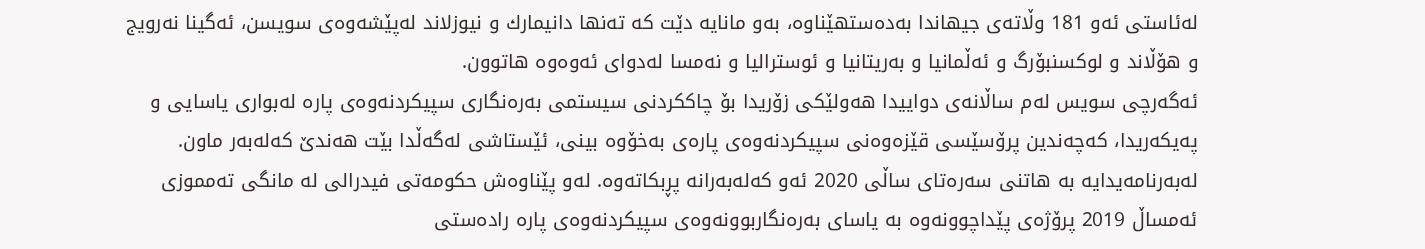له‌ئاستی ئه‌و 181 وڵاته‌ی جیهاندا به‌ده‌ستهێناوه‌، به‌و مانایه‌ دێت كه‌ ته‌نها دانیمارك و نیوزلاند له‌پێشه‌وه‌ی سویسن، ئه‌گینا نه‌رویج و هۆڵاند و لوكسنبۆرگ و ئه‌ڵمانیا و به‌ریتانیا و ئوسترالیا و نه‌مسا له‌دوای ئه‌وه‌وه‌ هاتوون.
ئه‌گه‌رچی سویس له‌م ساڵانه‌ی دواییدا هه‌ولێكی زۆریدا بۆ چاككردنی سیستمی به‌ره‌نگاری سپیكردنه‌وه‌ی پاره ‌له‌بواری یاسایی و په‌یكه‌ریدا، كه‌چه‌ندین پرۆسێسی قێزه‌وه‌نی سپیكردنه‌وه‌ی پاره‌ی به‌خۆوه‌ بینی، ئێستاشی له‌گه‌ڵدا بێت هه‌ندێ كه‌له‌به‌ر ماون. له‌به‌رنامه‌یدایه‌ به‌ هاتنی سه‌ره‌تای ساڵی 2020 ئه‌و كه‌له‌به‌رانه‌ پڕبكاته‌وه‌. له‌و پێناوه‌ش حكومه‌تی فیدرالی له‌ مانگی ته‌مموزی ئه‌مساڵ 2019 پرۆژه‌ی پێداچوونه‌وه‌ به‌ یاسای به‌ره‌نگاربوونه‌وه‌ی سپیكردنه‌وه‌ی پاره‌ راده‌ستی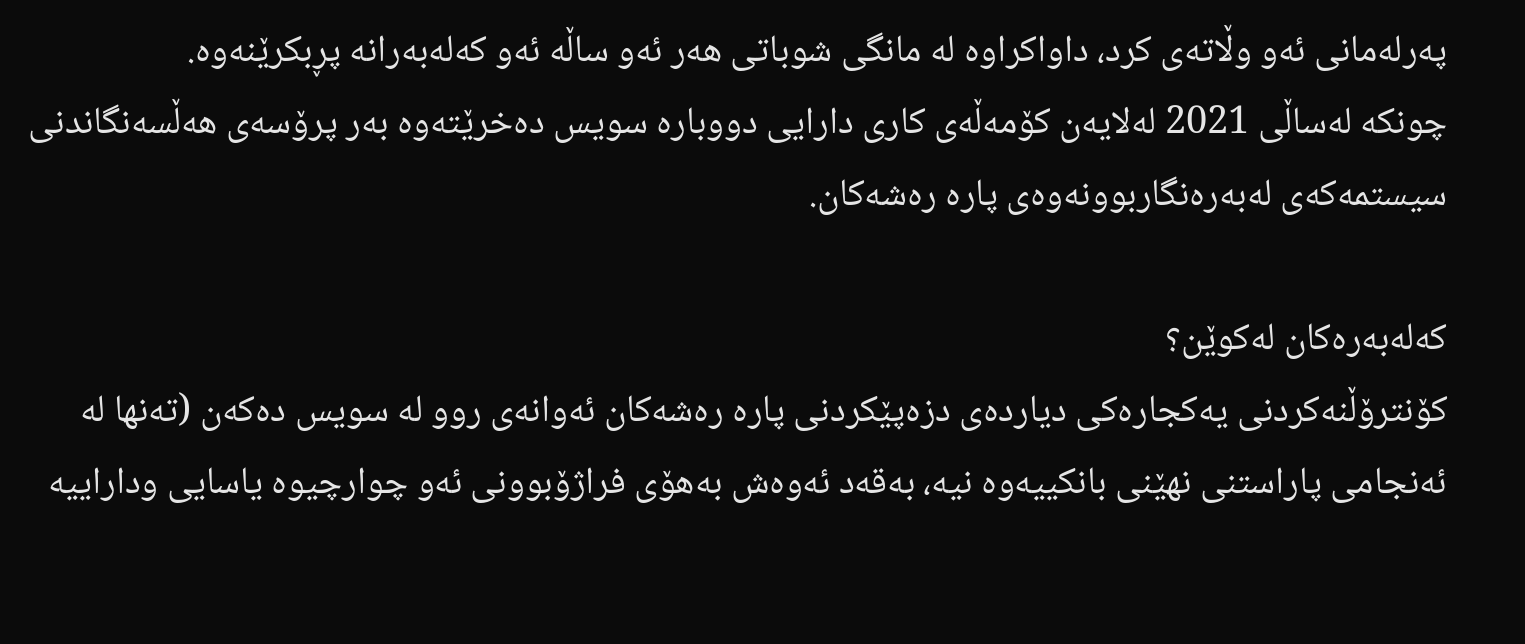په‌رله‌مانی ئه‌و وڵاته‌ی كرد، داواكراوه‌ له‌ مانگی شوباتی هه‌ر ئه‌و ساڵه‌ ئه‌و كه‌له‌به‌رانه‌ پڕبكرێنه‌وه‌.
چونكه‌ له‌ساڵی 2021 له‌لایه‌ن كۆمه‌ڵه‌ی كاری دارایی دووباره‌ سویس ده‌خرێته‌وه‌ به‌ر پرۆسه‌ی هه‌ڵسه‌نگاندنی سیستمه‌كه‌ی له‌به‌ره‌نگاربوونه‌وه‌ی پاره‌ ره‌شه‌كان.

كه‌له‌به‌ره‌كان له‌كوێن؟
كۆنترۆڵنه‌كردنی یه‌كجاره‌كی دیارده‌ی دزه‌پێكردنی پاره‌ ره‌شه‌كان ئه‌وانه‌ی روو له‌ سویس ده‌كه‌ن (ته‌نها له‌ ئه‌نجامی پاراستنی نهێنی بانكییه‌وه‌ نیه‌، به‌قه‌د ئه‌وه‌ش به‌هۆی فراژۆبوونی ئه‌و چوارچیوه‌ یاسایی وداراییه‌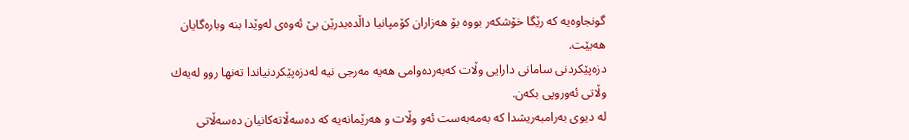گونجاوه‌یه‌ كه‌ رێگا خۆشكه‌ر بووه‌ بۆ هه‌زاران كۆمپانیا داڵده‌بدرێن بێ ئه‌وه‌ی له‌وێدا بنه‌ وباره‌گایان هه‌بێت.
دزه‌پێكردنی سامانی دارایی وڵات كه‌به‌رده‌وامی هه‌یه‌ مه‌رجی نیه‌ له‌دزه‌پێكردنیاندا ته‌نها روو له‌یه‌ك وڵاتی ئه‌وروپی بكه‌ن.
له‌ دیوی به‌رامبه‌ریشدا كه‌ به‌مه‌به‌ست ئه‌و وڵات و هه‌رێمانه‌یه‌ كه‌ ده‌سه‌ڵاته‌كانیان ده‌سه‌ڵاتی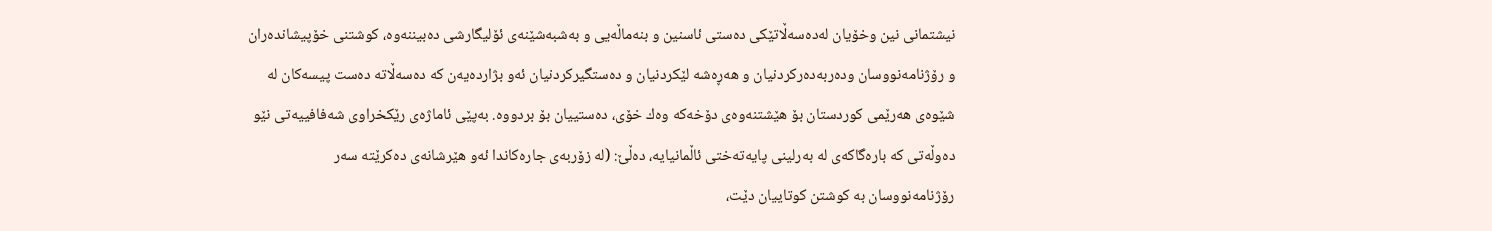نیشتمانی نین وخۆیان له‌ده‌سه‌ڵاتێكی ده‌ستی ئاسنین و بنه‌ماڵه‌یی و به‌شبه‌شێنه‌ی ئۆلیگارشی ده‌بیننه‌وه‌، كوشتنی خۆپیشانده‌ران و رۆژنامه‌نووسان وده‌ربه‌ده‌ركردنیان و هه‌ڕه‌شه‌ لێكردنیان و ده‌ستگیركردنیان ئه‌و بژارده‌یه‌ن كه‌ ده‌سه‌ڵاته‌ ده‌ست پیسه‌كان له‌ شێوه‌ی هه‌رێمی كوردستان بۆ هێشتنه‌وه‌ی دۆخه‌كه‌ وه‌ك خۆی، ده‌ستییان بۆ بردووه‌. به‌پێی ئاماژه‌ی رێكخراوی شه‌فافییه‌تی نێو ده‌وڵه‌تی كه‌ باره‌گاكه‌ی له‌ به‌رلینی پایه‌ته‌ختی ئاڵمانیایه‌، ده‌ڵێ: (له‌ زۆربه‌ی جاره‌كاندا ئه‌و هێرشانه‌ی ده‌كرێته سه‌ر رۆژنامه‌نووسان به‌ كوشتن كوتاییان دێت،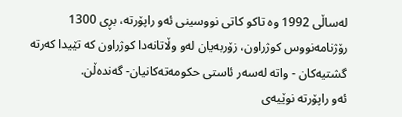له‌ساڵی 1992 وه‌ تاكو كاتی نووسینی ئه‌و راپۆرته‌، بڕی 1300 رۆژنامه‌نووس كوژراون، زۆربه‌یان له‌و وڵاتانه‌دا كوژراون كه‌ تێیدا كه‌رته‌ گشتیه‌كان - واته‌ له‌سه‌ر ئاستی حكومه‌ته‌كانیان- گه‌نده‌ڵن.
ئه‌و راپۆرته‌ نوێیه‌ی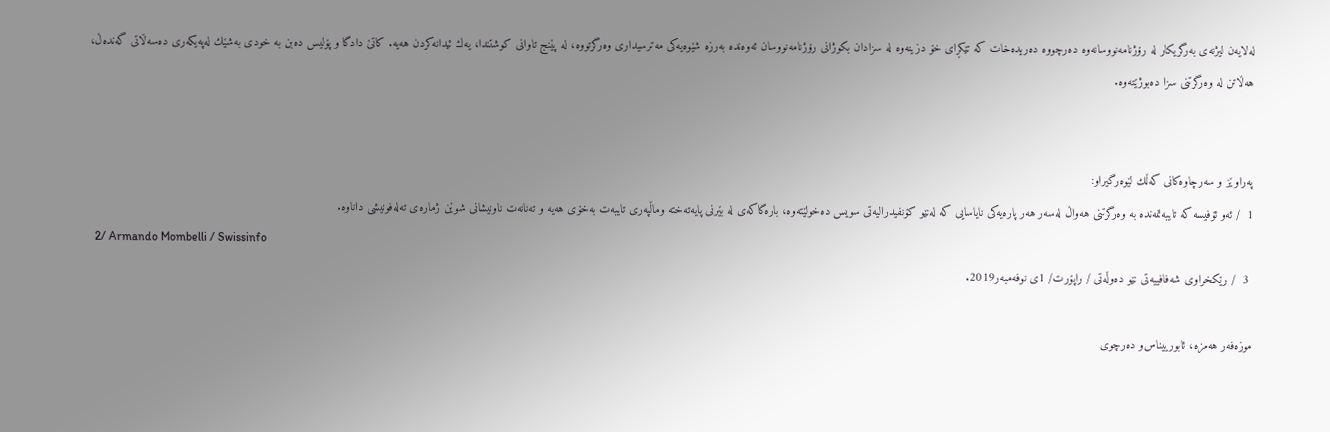له‌لایه‌ن لیژنه‌ی به‌رگریكار له‌ رۆژنامه‌نووسانه‌وه‌ ده‌رچووه‌ ده‌ریده‌خات كه‌ تێكڕای خۆ دزینه‌وه‌ له‌ سزادان بكوژانی رۆژنامه‌نووسان ئه‌وه‌نده‌ به‌رزه‌ شێوه‌یه‌كی مه‌ترسیداری وه‌رگرتووه‌، له‌ پێنج تاوانی كوشتندا، یه‌ك ئیدانه‌كردن هه‌یه‌. كاتێ دادگا و پۆلیس ده‌بن به‌ خودی به‌شێك له‌په‌یكه‌ری ده‌سه‌ڵاتی گه‌نده‌ڵ، هه‌ڵاتن له‌ وه‌رگرتنی سزا ده‌بوژێته‌وه‌.


په‌راوێز و سه‌رچاوه‌كانی كه‌ڵك لێوه‌رگیراو:
1  / ئه‌و ئۆفیسه‌ كه‌ تایبه‌تمه‌نده‌ به‌ وه‌رگرتنی هه‌واڵ له‌سه‌ر هه‌ر پاره‌یه‌كی نایاسایی كه‌ له‌نێو كۆنفیدرالیه‌تی سویس ده‌خولێته‌وه‌، باره‌گاكه‌ی له‌ بێرنی پایه‌ته‌خته‌ وماڵپه‌ری تایبه‌ت به‌خۆی هه‌یه‌ و ته‌نانه‌ت ناونیشانی شوێن ژماره‌ی ته‌له‌فونیشی داناوه‌.
  2/ Armando Mombelli / Swissinfo
 3  / رێكخراوی شه‌فافییه‌تی نێو ده‌وڵه‌تی / راپۆرت/ 1ی نوفه‌مبه‌ر2019.

موزه‌فه‌ر هه‌مزه‌، ئابورییناس‌و ده‌رچوی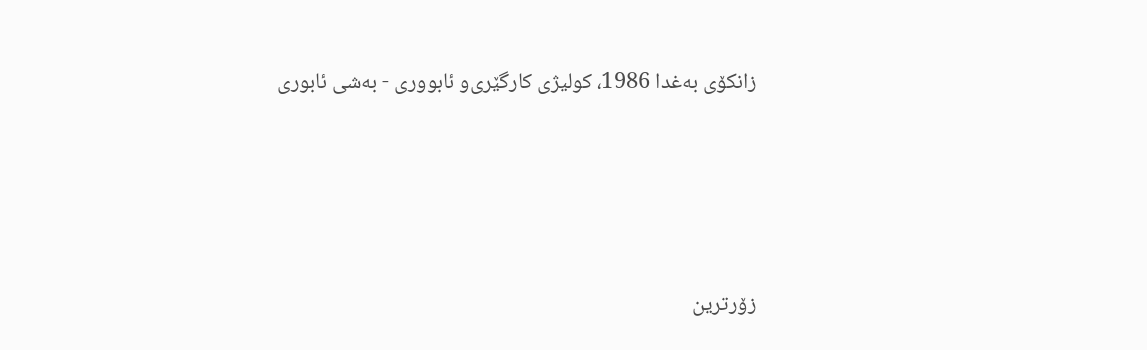زانكۆی به‌غدا 1986، كولیژی كارگێری‌و ئابووری - به‌شی ئابوری






زۆرترین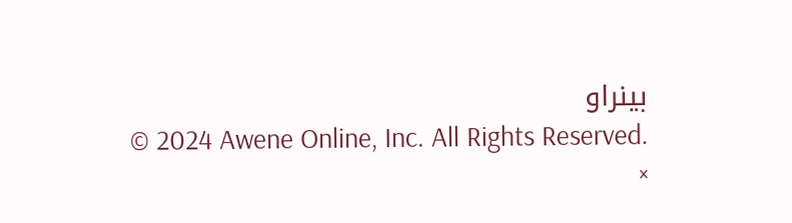بینراو
© 2024 Awene Online, Inc. All Rights Reserved.
×